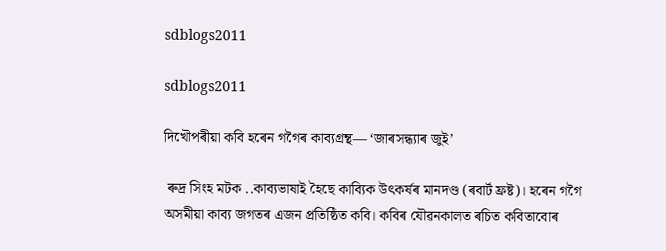sdblogs2011

sdblogs2011

দিখৌপৰীয়া কবি হৰেন গগৈৰ কাব্যগ্রন্থ— ‘জাৰসন্ধ্যাৰ জুই’

 ৰুদ্ৰ সিংহ মটক ..কাব্যভাষাই হৈছে কাব্যিক উৎকৰ্ষৰ মানদণ্ড (ৰবার্ট ফ্রষ্ট)। হৰেন গগৈ অসমীয়া কাব্য জগতৰ এজন প্রতিষ্ঠিত কবি। কবিৰ যৌৱনকালত ৰচিত কবিতাবোৰ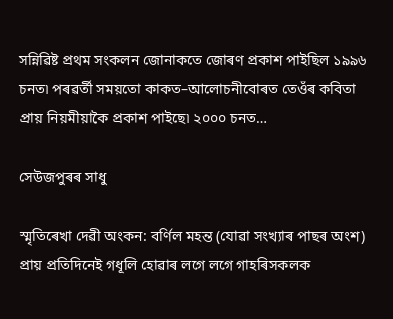সন্নিৱি‍ষ্ট প্রথম সংকলন জোনাকতে জোৰণ প্ৰকাশ পাইছিল ১৯৯৬ চনত৷ পৰৱৰ্তী সময়তো কাকত–আলোচনীবোৰত তেওঁৰ কবিতা প্রায় নিয়মীয়াকৈ প্ৰকাশ পাইছে৷ ২০০০ চনত…

সেউজপুৰৰ সাধু

স্মৃতিৰেখা দেৱী অংকন: বৰ্ণিল মহন্ত (যোৱা সংখ্যাৰ পাছৰ অংশ) প্ৰায় প্ৰতিদিনেই গধূলি হোৱাৰ লগে লগে গাহৰিসকলক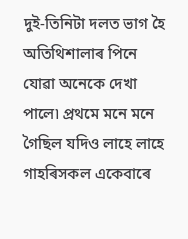দুই-তিনিটা দলত ভাগ হৈ অতিথিশালাৰ পিনে যোৱা অনেকে দেখা পালে৷ প্ৰথমে মনে মনে গৈছিল যদিও লাহে লাহে গাহৰিসকল একেবাৰে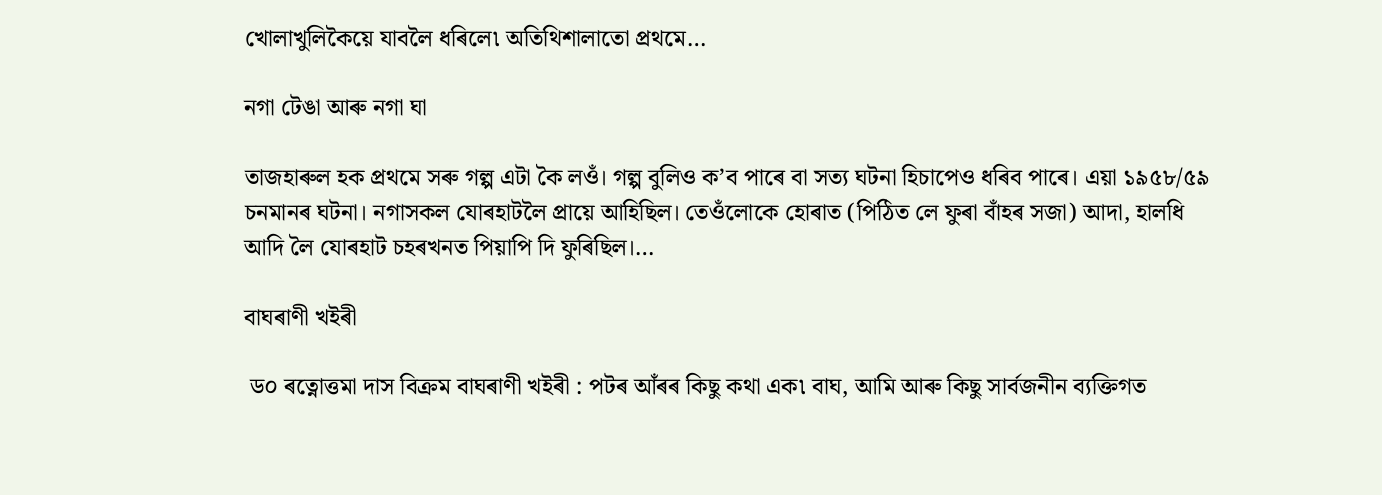খোলাখুলিকৈয়ে যাবলৈ ধৰিলে৷ অতিথিশালাতো প্ৰথমে…

নগা টেঙা আৰু নগা ঘা

তাজহাৰুল হক প্রথমে সৰু গল্প এটা কৈ লওঁ। গল্প বুলিও ক’ব পাৰে বা সত্য ঘটনা হিচাপেও ধৰিব পাৰে। এয়া ১৯৫৮/৫৯ চনমানৰ ঘটনা। নগাসকল যোৰহাটলৈ প্ৰায়ে আহিছিল। তেওঁলোকে হোৰাত (পিঠিত লে ফুৰা বাঁহৰ সজা) আদা, হালধি আদি লৈ যোৰহাট চহৰখনত পিয়াপি দি ফুৰিছিল।…

বাঘৰাণী খইৰী

 ড০ ৰত্নোত্তমা দাস বিক্ৰম বাঘৰাণী খইৰী : পটৰ আঁৰৰ কিছু কথা এক৷ বাঘ, আমি আৰু কিছু সার্বজনীন ব্যক্তিগত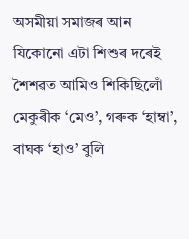অসমীয়া সমাজৰ আন যিকোনো এটা শিশুৰ দৰেই শৈশৱত আমিও শিকিছিলোঁ মেকুৰীক ‘মেও’, গৰুক ‘হাম্বা’, বাঘক ‘হাও’ বুলি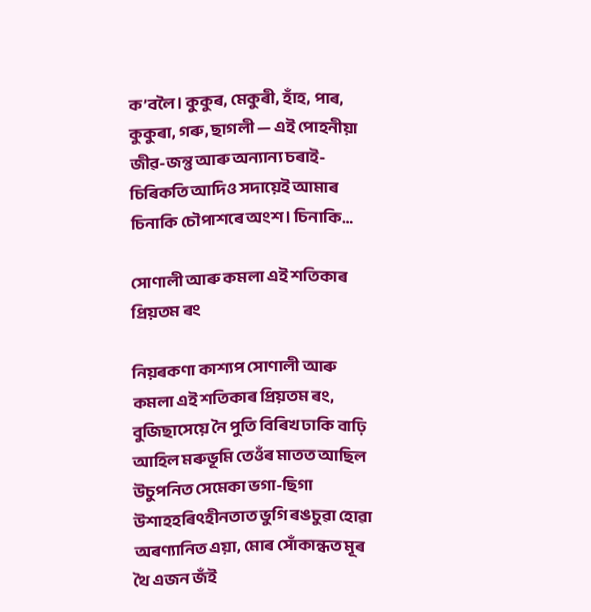ক’বলৈ। কুকুৰ, মেকুৰী, হাঁহ, পাৰ, কুকুৰা, গৰু, ছাগলী — এই পোহনীয়া জীৱ-জন্তু আৰু অন্যান্য চৰাই-চিৰিকতি আদিও সদায়েই আমাৰ চিনাকি চৌপাশৰে অংশ। চিনাকি…

সোণালী আৰু কমলা এই শতিকাৰ প্রিয়তম ৰং

নিয়ৰকণা কাশ্যপ সোণালী আৰু কমলা এই শতিকাৰ প্রিয়তম ৰং, বুজিছাসেয়ে নৈ পুতি বিৰিখ ঢাকি বাঢ়ি আহিল মৰুভূমি তেওঁৰ মাতত আছিল উচুপনিত সেমেকা ভগা-ছিগা উশাহহৰিৎহীনতাত ভুগি ৰঙচুৱা হোৱা অৰণ্যানিত এয়া, মোৰ সোঁকান্ধত মূৰ থৈ এজন জঁই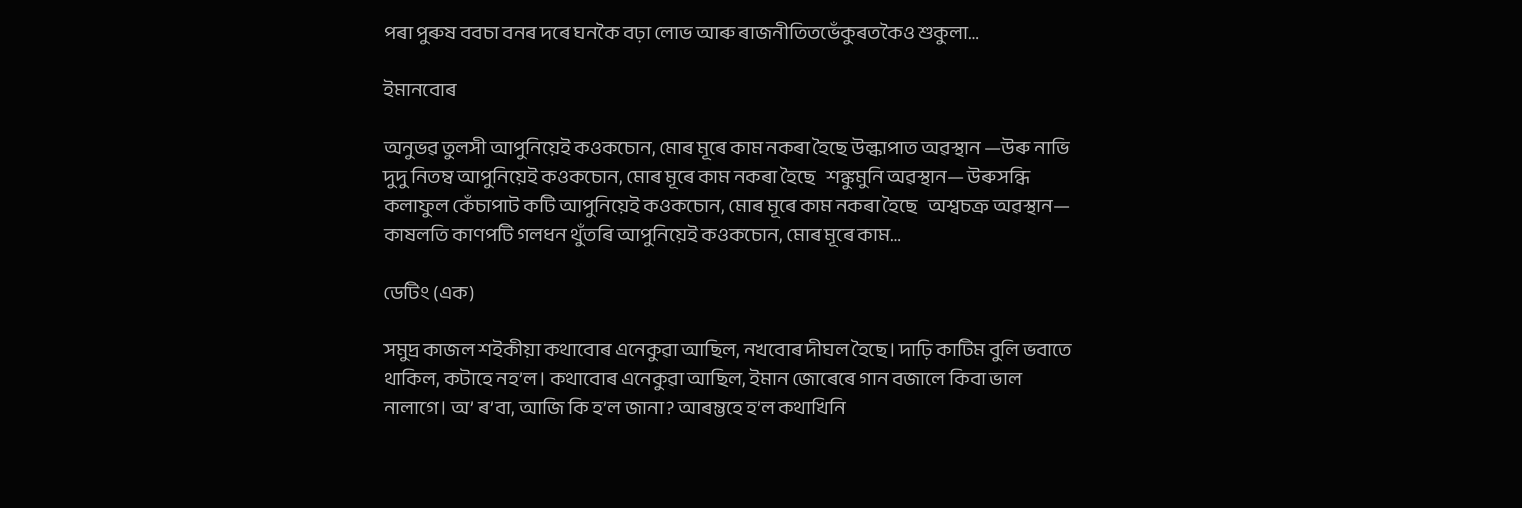পৰা পুৰুষ ববচা বনৰ দৰে ঘনকৈ বঢ়া লোভ আৰু ৰাজনীতিতভেঁকুৰতকৈও শুকুলা…

ইমানবোৰ

অনুভৱ তুলসী আপুনিয়েই কওকচোন, মোৰ মূৰে কাম নকৰা হৈছে উল্কাপাত অৱস্থান —উৰু নাভি দুদু নিতম্ব আপুনিয়েই কওকচোন, মোৰ মূৰে কাম নকৰা হৈছে   শঙ্কুমুনি অৱস্থান— উৰুসন্ধি কলাফুল কেঁচাপাট কটি আপুনিয়েই কওকচোন, মোৰ মূৰে কাম নকৰা হৈছে   অশ্বচক্র অৱস্থান— কাষলতি কাণপটি গলধন থুঁতৰি আপুনিয়েই কওকচোন, মোৰ মূৰে কাম…

ডেটিং (এক)

সমুদ্ৰ কাজল শইকীয়া কথাবোৰ এনেকুৱা আছিল, নখবোৰ দীঘল হৈছে। দাঢ়ি কাটিম বুলি ভবাতে থাকিল, কটাহে নহ’ল। কথাবোৰ এনেকুৱা আছিল, ইমান জোৰেৰে গান বজালে কিবা ভাল নালাগে। অ’ ৰ’বা, আজি কি হ’ল জানা? আৰম্ভহে হ’ল কথাখিনি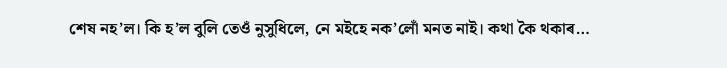শেষ নহ’ল। কি হ’ল বুলি তেওঁ নুসুধিলে, নে মইহে নক’লোঁ মনত নাই। কথা কৈ থকাৰ…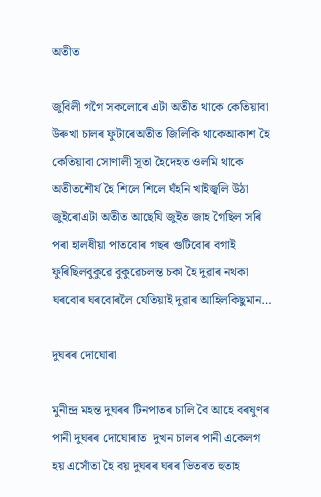অতীত

জুবিলী গগৈ সকলোৰে এটা অতীত থাকে কেতিয়াবা উৰুখা চালৰ ফুটাৰেঅতীত জিলিকি থাকেআকাশ হৈ কেতিয়াবা সোণালী সূতা হৈদেহত ওলমি থাকে অতীতশৌৰ্য হৈ শিলে শিলে ঘঁহনি খাইজ্বলি উঠা জুইৰোএটা অতীত আছেযি জুইত জাহ গৈছিল সৰি পৰা হালধীয়া পাতবোৰ গছৰ গুটিবোৰ বগাই ফুৰিছিলবুকুৱে বুকুৱেচলন্ত চকা হৈ দুৱাৰ নথকা ঘৰবোৰ ঘৰবোৰলৈ যেতিয়াই দুৱাৰ আহিলকিছুমান…

দুঘৰৰ দোঘোৰা

মুনীন্দ্ৰ মহন্ত দুঘৰৰ টিনপাতৰ চালি বৈ আহে বৰষুণৰ পানী দুঘৰৰ দোঘোৰাত  দুখন চালৰ পানী একেলগ হয় এসোঁতা হৈ বয় দুঘৰৰ ঘৰৰ ভিতৰত হুতাহ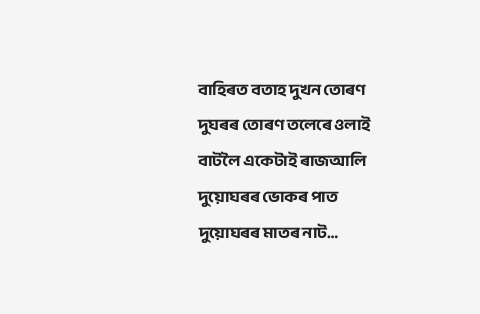বাহিৰত বতাহ দুখন তোৰণ দুঘৰৰ তোৰণ তলেৰে ওলাই বাটলৈ একেটাই ৰাজআলি দুয়োঘৰৰ ভোকৰ পাত  দুয়োঘৰৰ মাতৰ নাট…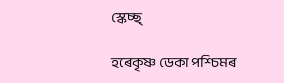স্কেচ্ছ্

হৰেকৃষ্ণ ডেকা পশ্চিমৰ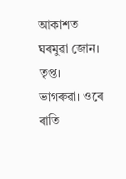আকাশত ঘৰমুৱা জোন।  তৃপ্ত। ভাগৰুৱা। ওৰে ৰাতি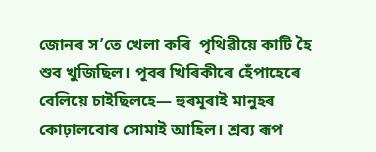জোনৰ স’তে খেলা কৰি  পৃথিৱীয়ে কাটি হৈ শুব খুজিছিল। পূবৰ খিৰিকীৰে হেঁপাহেৰে বেলিয়ে চাইছিলহে— হুৰমূৰাই মানুহৰ কোঢ়ালবোৰ সোমাই আহিল। শ্ৰব্য ৰূপ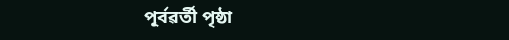পূৰ্বৱৰ্তী পৃষ্ঠা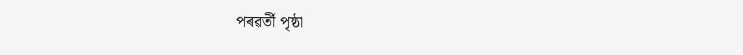পৰৱৰ্তী পৃষ্ঠা